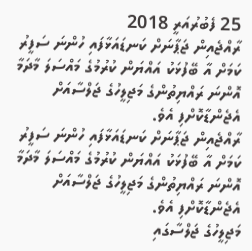25 ފެބުރުއަރީ 2018
ރާއްޖެއިން ޖަޕާނަށް ކަނޑައަޅާފައި ހުންނަ ސަފީރު ކަމަށް އާ ބޭފުޅަކު އައްޔަން ކުރުމުގެ މައްސަލަ މާދަމާ އޮންނަ ރައްޔިތުންގެ މަޖިލީހުގެ ޖަލްސާއަށް އެޖެންޑާކޮށްފި އެވެ.
ރާއްޖެއިން ޖަޕާނަށް ކަނޑައަޅާފައި ހުންނަ ސަފީރު ކަމަށް އާ ބޭފުޅަކު އައްޔަން ކުރުމުގެ މައްސަލަ މާދަމާ އޮންނަ ރައްޔިތުންގެ މަޖިލީހުގެ ޖަލްސާއަށް އެޖެންޑާކޮށްފި އެވެ.
މަޖިލީހުގެ ޖަލްސާގައި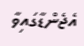އެޖެންޑާގައިވާ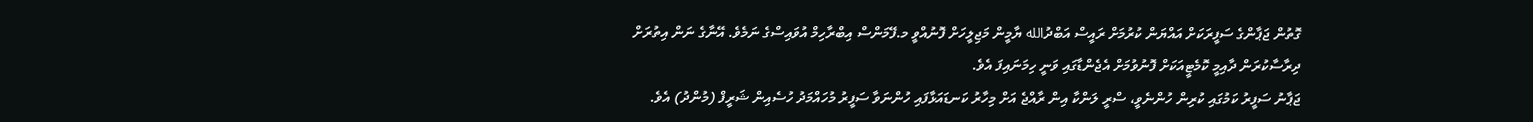ގޮތުން ޖަޕާންގެ ސަފީރަކަށް އައްޔަން ކުރުމަށް ރައީސް އަބްދުالله ޔާމީން މަޖިލީހަށް ފޮނުއްވީ މ.ފޭމަންސް އިބްރާހިމް އުވައިސްގެ ނަމެވެ. އޭނާގެ ނަން އިތުރަށް ދިރާސާކުރަން ދާއިމީ ކޮމެޓީއަކަށް ފޮނުވުމަށް އެޖެންޑާގައި ވަނީ ހިމަނައިފަ އެވެ.
ޖަޕާނު ސަފީރު ކަމުގައި ކުރިން ހުންނެވީ، ސްރީ ލަންކާ އިން ރާއްޖެ އަށް މިހާރު ކަނޑައަޅާފައި ހުންނަވާ ސަފީރު މުހައްމަދު ހުސެއިން ޝަރީފް (މުންދު) އެވެ.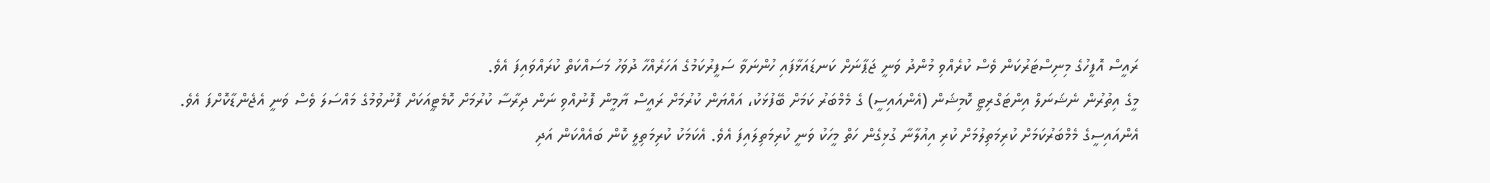ރައީސް އޮފީހުގެ މިނިސްޓަރުކަން ވެސް ކުރެއްވި މުންދު ވަނީ ޖަޕާނަށް ކަނޑައަޅާފައި ހުންނަވާ ސަފީރުކަމުގެ އަހަރެއްހާ ދުވަހު މަސައްކަތް ކުރައްވައިފަ އެވެ.
މީގެ އިތުރުން ނެޝަނަލް އިންޓަގްރިޓީ ކޮމިޝަން (އެންއައިސީ) ގެ މެމްބަރު ކަމަށް ބޭފުޅަކު، އައްޔަން ކުރުމަށް ރައީސް ޔާމީން ފޮނުއްވި ނަން ދިރާސާ ކުރުމަށް ކޮމެޓީއަކަށް ފޮނުވުމުގެ މައްސަލަ ވެސް ވަނީ އެޖެންޑާކޮށްފަ އެވެ.
އެންއައިސީގެ މެމްބަރުކަމަށް ކުރިމަތިލުމަށް ކުރި އިއުލާނާ ގުޅިގެން ހަތް މީހަކު ވަނީ ކުރިމަތިލައިފަ އެވެ. އެކަމަކު ކުރިމަތިލީ ކޮން ބައެއްކަން އަދި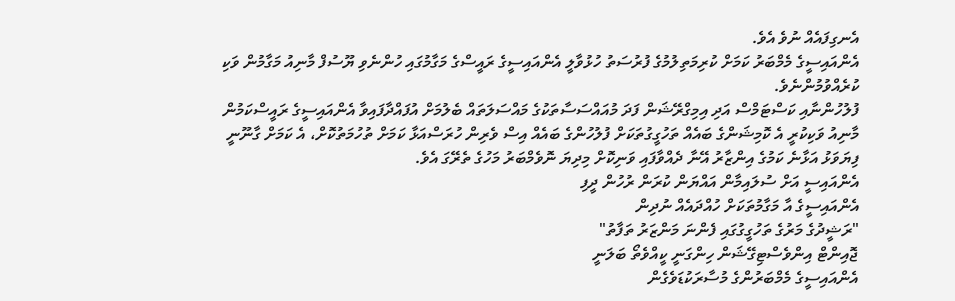އެނގިފައެއް ނުވެ އެވެ.
އެންއައިސީގެ މެމްބަރު ކަމަށް ކުރިމަތިލުމުގެ ފުރުސަތު ހުޅުވާލީ އެންއައިސީގެ ރައީސްގެ މަގާމުގައި ހުންނެވި ޔޫސުފް މާނިއު މަގާމުން ވަކި ކުރެއްވުމުންނެވެ.
ފުލުހުންނާއި ކަސްޓަމްސް އަދި އިމިގްރޭޝަން ފަދަ މުއައްސަސާތަކުގެ މައްސަލަތައް ބެލުމަށް އުފައްދާފައިވާ އެންއައިސީގެ ރައީސްކަމުން މާނިއު ވަކިކުރީ އެ ކޮމިޝަންގެ ބައެއް ތަހުގީގުތަކަށް ފުލުހުންގެ ބައެއް އިސް ވެރިން ހުރަސްއަޅާ ކަމަށް ތުހުމަތުކޮށް، އެ ކަމަށް ގާނޫނީ ފިޔަވަޅު އަޅާނެ ކަމުގެ އިންޒާރު އޭނާ ދެއްވާފައި ވަނިކޮށް މިދިޔަ ނޮވެމްބަރު މަހުގެ ތެރޭގަ އެވެ.
އެންއައިސީ އަށް ސުލައިމާން އައްޔަން ކުރަން ރުހުން ދީފި
އެންއައިސީގެ އާ މަގާމުތަކަށް ހުއްދައެއް ނުދިން
"ރަޝީދުގެ މަރުގެ ތަހުގީގުގައި ފެންނަ މަންޒަރު ތަފާތު"
ޖޮއިންޓް އިންވެސްޓިގޭޝަން ހިންގަނީ ކީއްވެތޯ ބަލަނީ
އެންއައިސީގެ މެމްބަރުންގެ މުސާރަކުޑަވެގެން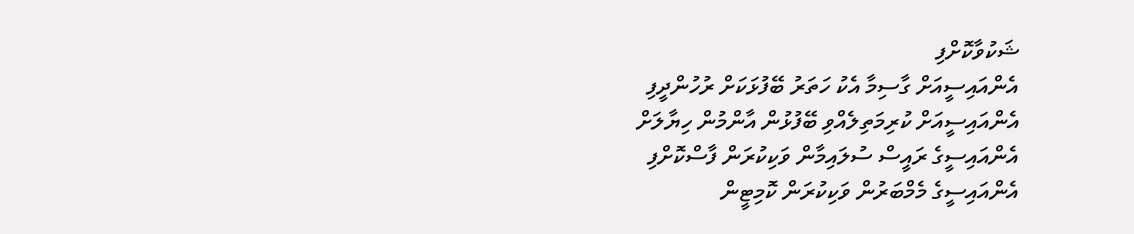ޝަކުވާކޮށްފި
އެންއައިސީއަށް ގާސިމާ އެކު ހަތަރު ބޭފުޅަކަށް ރުހުންދީފި
އެންއައިސީއަށް ކުރިމަތިލެއްވި ބޭފުޅުން އާންމުން ހިޔާލަށް
އެންއައިސީގެ ރައީސް ސުލައިމާން ވަކިކުރަން ފާސްކޮށްފި
އެންއައިސީގެ މެމްބަރުން ވަކިކުރަން ކޮމިޓީން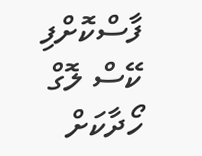ފާސްކޮށްފި
ކޭސް ލޮގް ހޯދާކަށް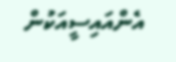އެންއައިސީއަކުން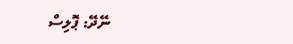ނޭދޭ: ޕޮލިސް